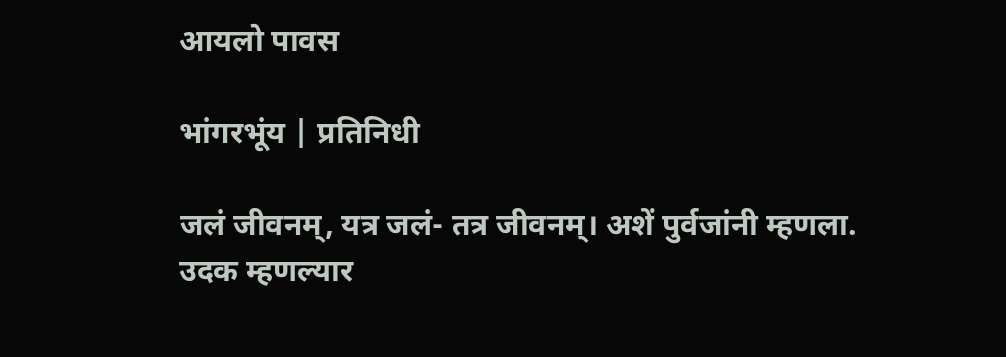आयलो पावस

भांगरभूंय | प्रतिनिधी

जलं जीवनम्, यत्र जलं- तत्र जीवनम्। अशें पुर्वजांनी म्हणला. उदक म्हणल्यार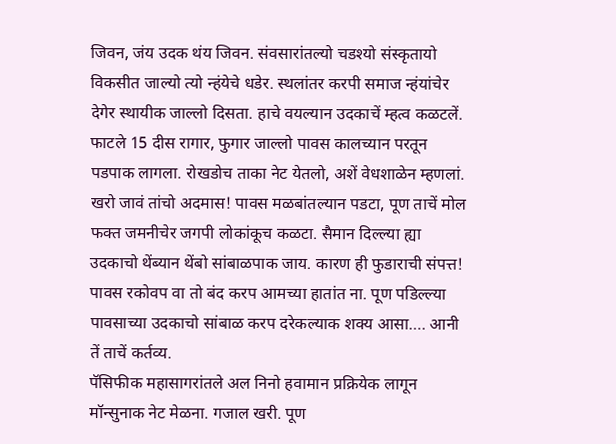जिवन, जंय उदक थंय जिवन. संवसारांतल्यो चडश्यो संस्कृतायो विकसीत जाल्यो त्यो न्हंयेचे धडेर. स्थलांतर करपी समाज न्हंयांचेर देगेर स्थायीक जाल्लो दिसता. हाचे वयल्यान उदकाचें म्हत्व कळटलें. फाटले 15 दीस रागार, फुगार जाल्लो पावस कालच्यान परतून पडपाक लागला. रोखडोच ताका नेट येतलो, अशें वेधशाळेन म्हणलां. खरो जावं तांचो अदमास! पावस मळबांतल्यान पडटा, पूण ताचें मोल फक्त जमनीचेर जगपी लोकांकूच कळटा. सैमान दिल्ल्या ह्या उदकाचो थेंब्यान थेंबो सांबाळपाक जाय. कारण ही फुडाराची संपत्त! पावस रकोवप वा तो बंद करप आमच्या हातांत ना. पूण पडिल्ल्या पावसाच्या उदकाचो सांबाळ करप दरेकल्याक शक्य आसा…. आनी तें ताचें कर्तव्य.
पॅसिफीक महासागरांतले अल निनो हवामान प्रक्रियेक लागून मॉन्सुनाक नेट मेळना. गजाल खरी. पूण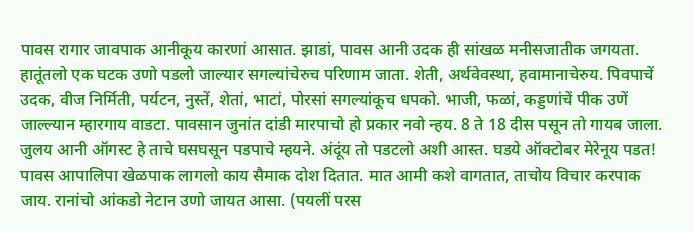पावस रागार जावपाक आनीकूय कारणां आसात. झाडां, पावस आनी उदक ही सांखळ मनीसजातीक जगयता. हातूंतलो एक घटक उणो पडलो जाल्यार सगल्यांचेरुच परिणाम जाता. शेती, अर्थवेवस्था, हवामानाचेरुय. पिवपाचें उदक, वीज निर्मिती, पर्यटन, नुस्तें, शेतां, भाटां, पोरसां सगल्यांकूच धपको. भाजी, फळां, कड्डणांचें पीक उणें जाल्ल्यान म्हारगाय वाडटा. पावसान जुनांत दांडी मारपाचो हो प्रकार नवो न्हय. 8 ते 18 दीस पसून तो गायब जाला. जुलय आनी ऑगस्ट हे ताचे घसघसून पडपाचे म्हयने. अंदूंय तो पडटलो अशी आस्त. घडये ऑक्टोबर मेरेनूय पडत!
पावस आपालिपा खेळपाक लागलो काय सैमाक दोश दितात. मात आमी कशे वागतात, ताचोय विचार करपाक जाय. रानांचो आंकडो नेटान उणो जायत आसा. (पयलीं परस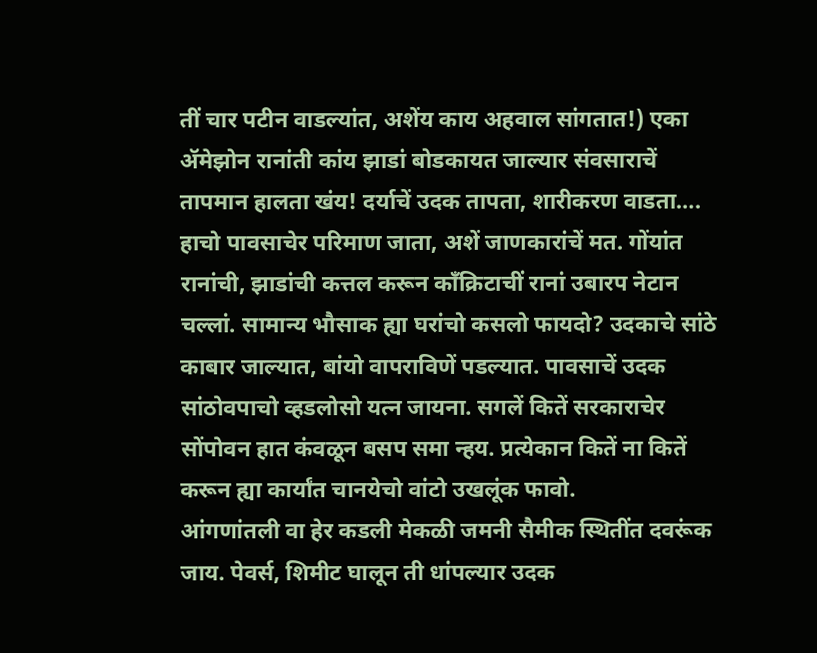तीं चार पटीन वाडल्यांत, अशेंय काय अहवाल सांगतात!) एका ॲमेझोन रानांती कांय झाडां बोडकायत जाल्यार संवसाराचें तापमान हालता खंय! दर्याचें उदक तापता, शारीकरण वाडता…. हाचो पावसाचेर परिमाण जाता, अशें जाणकारांचें मत. गोंयांत रानांची, झाडांची कत्तल करून काँक्रिटाचीं रानां उबारप नेटान चल्लां. सामान्य भौसाक ह्या घरांचो कसलो फायदो? उदकाचे सांठे काबार जाल्यात, बांयो वापराविणें पडल्यात. पावसाचें उदक सांठोवपाचो व्हडलोसो यत्न जायना. सगलें कितें सरकाराचेर सोंपोवन हात कंवळून बसप समा न्हय. प्रत्येकान कितें ना कितें करून ह्या कार्यांत चानयेचो वांटो उखलूंक फावो.
आंगणांतली वा हेर कडली मेकळी जमनी सैमीक स्थितींत दवरूंक जाय. पेवर्स, शिमीट घालून ती धांपल्यार उदक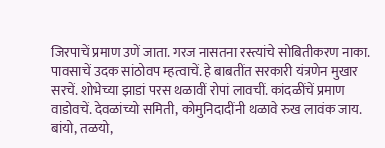जिरपाचें प्रमाण उणें जाता. गरज नासतना रस्त्यांचे सोबितीकरण नाका. पावसाचें उदक सांठोवप म्हत्वाचें. हे बाबतींत सरकारी यंत्रणेन मुखार सरचें. शोभेच्या झाडां परस थळावीं रोपां लावचीं. कांदळींचें प्रमाण वाडोवचें. देवळांच्यो समिती, कोमुनिदादींनी थळावे रुख लावंक जाय. बांयो, तळयो,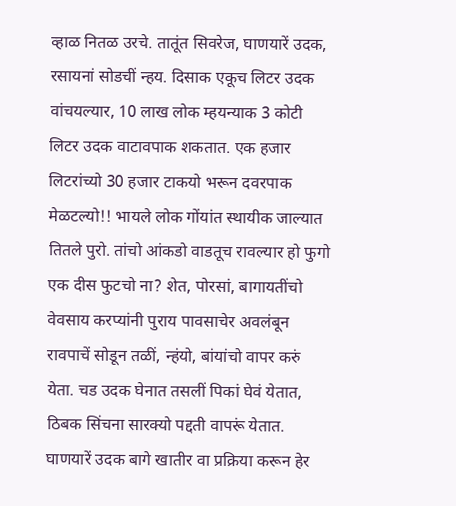व्हाळ नितळ उरचे. तातूंत सिवरेज, घाणयारें उदक, रसायनां सोडचीं न्हय. दिसाक एकूच लिटर उदक वांचयल्यार, 10 लाख लोक म्हयन्याक 3 कोटी लिटर उदक वाटावपाक शकतात. एक हजार लिटरांच्यो 30 हजार टाकयो भरून दवरपाक मेळटल्यो!! भायले लोक गोंयांत स्थायीक जाल्यात तितले पुरो. तांचो आंकडो वाडतूच रावल्यार हो फुगो एक दीस फुटचो ना? शेत, पोरसां, बागायतींचो वेवसाय करप्यांनी पुराय पावसाचेर अवलंबून रावपाचें सोडून तळीं, न्हंयो, बांयांचो वापर करुं येता. चड उदक घेनात तसलीं पिकां घेवं येतात, ठिबक सिंचना सारक्यो पद्दती वापरूं येतात. घाणयारें उदक बागे खातीर वा प्रक्रिया करून हेर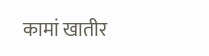कामां खातीर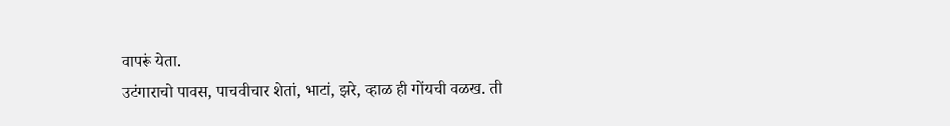वापरूं येता.
उटंगाराचो पावस, पाचवीचार शेतां, भाटां, झरे, व्हाळ ही गोंयची वळख. ती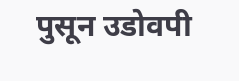पुसून उडोवपी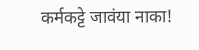कर्मकट्टे जावंया नाका!